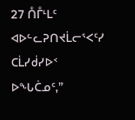27 ᑍᒤᒻᒪᑦ ᐊᐅᓪᓚᕈᑎᔪᒫᓕᕐᐸᑦᓯ ᑕᒫᓯᑰᓯᐅᑉ ᐅᖓᑖᓄᑦ,”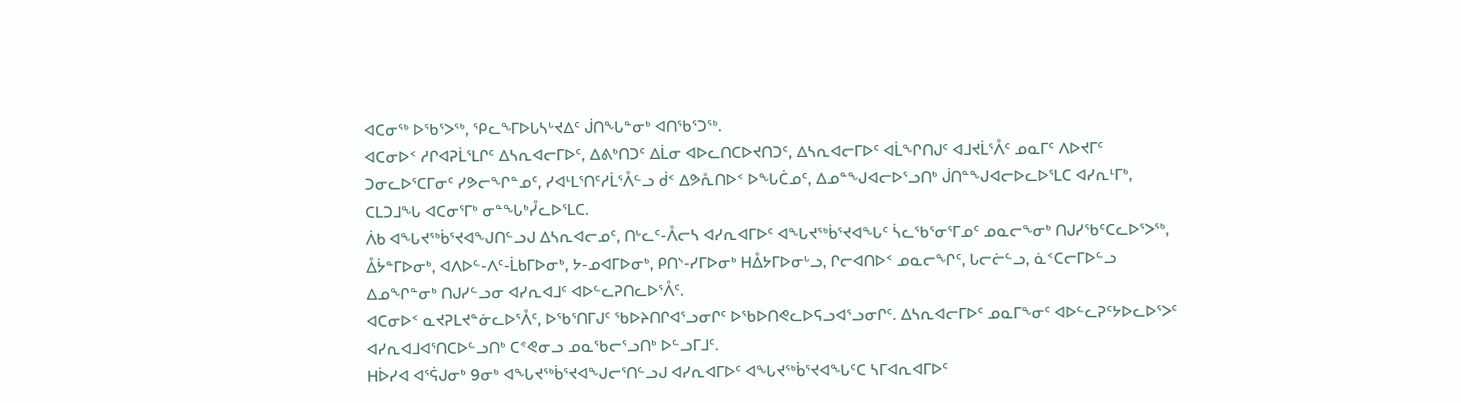ᐊᑕᓂᖅ ᐅᖃᕐᐳᖅ, ᕿᓚᖕᒥᐅᒐᓴᒡᔪᐃᑦ ᒎᑎᖓᓐᓂᒃ ᐊᑎᖃᕐᑐᖅ.
ᐊᑕᓂᐅᑉ ᓱᒋᐊᕈᒫᕐᒪᒋᑦ ᐃᓴᕆᐊᓕᒥᐅᑦ, ᐃᕕᒃᑎᑐᑦ ᐃᒫᓂ ᐊᐅᓚᑎᑕᐅᔪᑎᑐᑦ, ᐃᓴᕆᐊᓕᒥᐅᑦ ᐊᒫᖏᑎᒍᑦ ᐊᒧᔪᒫᕐᐰᑦ ᓄᓇᒥᑦ ᐱᐅᔪᒥᑦ ᑐᓂᓚᐅᕐᑕᒥᓂᑦ ᓯᕗᓕᖏᓐᓄᑦ, ᓯᐊᒻᒪᕐᑎᑦᓱᒫᕐᐰᓪᓗ ᑰᑉ ᐃᕗᕅᑎᐅᑉ ᐅᖓᑖᓄᑦ, ᐃᓄᓐᖑᐊᓕᐅᕐᓗᑎᒃ ᒎᑎᓐᖑᐊᓕᐅᓚᐅᕐᒪᑕ ᐊᓯᕆᒻᒥᒃ, ᑕᒪᑐᒧᖓ ᐊᑕᓂᕐᒥᒃ ᓂᓐᖓᒃᓮᓚᐅᕐᒪᑕ.
ᐲᑲ ᐊᖓᔪᖅᑳᕐᔪᐊᖑᑎᓪᓗᒍ ᐃᓴᕆᐊᓕᓄᑦ, ᑎᒡᓚᑦ-ᐰᓕᓴ ᐊᓯᕆᐊᒥᐅᑦ ᐊᖓᔪᖅᑳᕐᔪᐊᖓᑦ ᓵᓚᖃᕐᓂᕐᒥᓄᑦ ᓄᓇᓕᖕᓂᒃ ᑎᒍᓯᖃᑦᑕᓚᐅᕐᐳᖅ, ᐂᔮᓐᒥᐅᓂᒃ, ᐊᐱᐅᓪ-ᐱᑦ-ᒫᑲᒥᐅᓂᒃ, ᔭ-ᓄᐊᒥᐅᓂᒃ, ᑭᑎᔅ-ᓯᒥᐅᓂᒃ ᕼᐂᔭᒥᐅᓂᒡᓗ, ᒋᓕᐊᑎᐅᑉ ᓄᓇᓕᖏᑦ, ᒐᓕᓖᓪᓗ, ᓈᑉᑕᓕᒥᐅᓪᓗ ᐃᓄᖏᓐᓂᒃ ᑎᒍᓯᓪᓗᓂ ᐊᓯᕆᐊᒧᑦ ᐊᐅᓪᓚᕈᑎᓚᐅᕐᐰᑦ.
ᐊᑕᓂᐅᑉ ᓇᔪᕈᒪᔪᓐᓃᓚᐅᕐᐰᑦ, ᐅᖃᕐᑎᒥᒍᑦ ᖃᐅᔨᑎᒋᐊᕐᓗᓂᒋᑦ ᐅᖃᐅᑎᕙᓚᐅᕋᓗᐊᕐᓗᓂᒋᑦ. ᐃᓴᕆᐊᓕᒥᐅᑦ ᓄᓇᒥᖕᓂᑦ ᐊᐅᓪᓚᕈᑦᔭᐅᓚᐅᕐᐳᑦ ᐊᓯᕆᐊᒧᐊᕐᑎᑕᐅᓪᓗᑎᒃ ᑕᕝᕙᓂᓗ ᓄᓇᖃᓕᕐᓗᑎᒃ ᐅᓪᓗᒥᒧᑦ.
ᕼᐆᓯᐊ ᐊᕐᕌᒍᓂᒃ 9ᓂᒃ ᐊᖓᔪᖅᑳᕐᔪᐊᖑᓕᕐᑎᓪᓗᒍ ᐊᓯᕆᐊᒥᐅᑦ ᐊᖓᔪᖅᑳᕐᔪᐊᖓᑦᑕ ᓴᒥᐊᕆᐊᒥᐅᑦ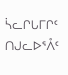ᓵᓚᒋᒐᒥᒋᑦ ᑎᒍᓚᐅᕐᐰᑦ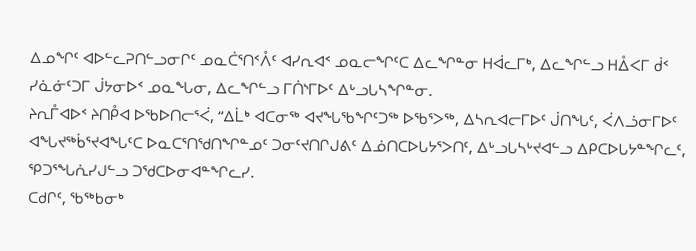ᐃᓄᖏᑦ ᐊᐅᓪᓚᕈᑎᓪᓗᓂᒋᑦ ᓄᓇᑖᕐᑎᑉᐰᑦ ᐊᓯᕆᐊᑉ ᓄᓇᓕᖏᑦᑕ ᐃᓚᖏᓐᓂ ᕼᐋᓚᒥᒃ, ᐃᓚᖏᓪᓗ ᕼᐂᐸᒥ ᑰᑉ ᓯᓈᓃᑦᑐᒥ ᒎᔭᓂᐅᑉ ᓄᓇᖓᓂ, ᐃᓚᖏᓪᓗ ᒥᑏᔅᒥᐅᑦ ᐃᒡᓗᒐᓴᖏᓐᓂ.
ᔨᕆᒤᐊᐅᑉ ᔨᑎᑬᐊ ᐅᖃᐅᑎᓕᕐᐹ, “ᐃᒫᒃ ᐊᑕᓂᖅ ᐊᔪᖓᖃᖏᑦᑐᖅ ᐅᖃᕐᐳᖅ, ᐃᓴᕆᐊᓕᒥᐅᑦ ᒎᑎᖓᑦ, ᐹᐱᓘᓂᒥᐅᑦ ᐊᖓᔪᖅᑳᕐᔪᐊᖓᑦᑕ ᐅᓇᑕᕐᑎᖁᑎᖏᓐᓄᑦ ᑐᓂᑦᔪᑎᒋᒍᕕᑦ ᐃᓅᑎᑕᐅᒐᔭᕐᐳᑎᑦ, ᐃᒡᓗᒐᓴᒡᔪᐊᓪᓗ ᐃᑭᑕᐅᒐᔭᓐᖏᓚᑦ, ᕿᑐᕐᖓᕇᓯᒍᓪᓗ ᑐᖁᑕᐅᓂᐊᓐᖏᓚᓯ.
ᑕᑯᒋᑦ, ᖃᖅᑲᓂᒃ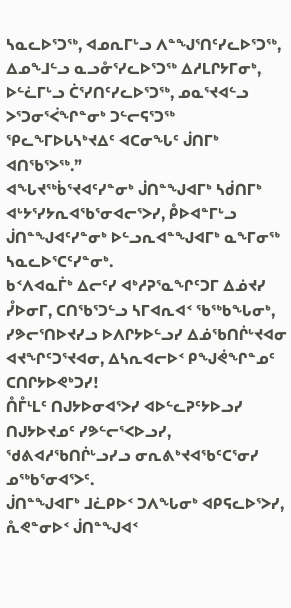ᓴᓇᓚᐅᕐᑐᖅ, ᐊᓄᕆᒥᒡᓗ ᐱᓐᖑᕐᑎᑦᓯᓚᐅᕐᑐᖅ, ᐃᓄᖕᒧᓪᓗ ᓇᓗᓁᕐᓯᓚᐅᕐᑐᖅ ᐃᓱᒪᒋᔭᒥᓂᒃ, ᐅᓪᓛᒥᒡᓗ ᑖᕐᓯᑎᑦᓯᓚᐅᕐᑐᖅ, ᓄᓇᕐᔪᐊᓪᓗ ᐳᕐᑐᓂᕐᐹᖏᓐᓂᒃ ᑐᓪᓕᕋᕐᑐᖅ ᕿᓚᖕᒥᐅᒐᓴᒃᔪᐃᑦ ᐊᑕᓂᖓᑦ ᒎᑎᒥᒃ ᐊᑎᖃᕐᐳᖅ.”
ᐊᖓᔪᖅᑳᕐᔪᐊᑦᓯᓐᓂᒃ ᒎᑎᓐᖑᐊᒥᒃ ᓴᑰᑎᒥᒃ ᐊᒡᔭᕐᓯᔭᕆᐊᖃᕐᓂᐊᓕᕐᐳᓯ, ᑬᐅᐊᓐᒥᒡᓗ ᒎᑎᓐᖑᐊᑦᓯᓐᓂᒃ ᐅᓪᓗᕆᐊᓐᖑᐊᒥᒃ ᓇᖕᒥᓂᖅ ᓴᓇᓚᐅᕐᑕᑦᓯᓐᓂᒃ.
ᑲᑉᐱᐊᓇᒦᒃ ᐃᓕᑦᓯ ᐊᒃᓱᕈᕐᓇᖏᑦᑐᒥ ᐃᓅᔪᓯ ᓮᐅᓂᒥ, ᑕᑎᖃᕐᑐᓪᓗ ᓴᒥᐊᕆᐊᑉ ᖃᖅᑲᖓᓂᒃ, ᓯᕗᓕᕐᑎᐅᔪᓯᓗ ᐅᐱᒋᔭᐅᓪᓗᓯ ᐃᓅᖃᑎᒌᒡᔪᐊᓂ ᐊᔪᖏᑦᑐᕐᔪᐊᓂ, ᐃᓴᕆᐊᓕᐅᑉ ᑭᖑᕚᖏᓐᓄᑦ ᑕᑎᒋᔭᐅᕙᒃᑐᓯ!
ᑍᒤᒻᒪᑦ ᑎᒍᔭᐅᓂᐊᕐᐳᓯ ᐊᐅᓪᓚᕈᑦᔭᐅᓗᓯ ᑎᒍᔭᐅᔪᓄᑦ ᓯᕗᓪᓕᕐᐸᐅᓗᓯ, ᖁᕕᐊᓱᖃᑎᒌᒡᓗᓯᓗ ᓂᕆᕕᒃᔪᐊᖃᑦᑕᕐᓂᓯ ᓄᖅᑲᕐᓂᐊᕐᐳᑦ.
ᒎᑎᓐᖑᐊᒥᒃ ᒧᓛᑭᐅᑉ ᑐᐱᖓᓂᒃ ᐊᑭᕋᓚᐅᕐᐳᓯ, ᕅᕙᓐᓂᐅᑉ ᒎᑎᓐᖑᐊᑉ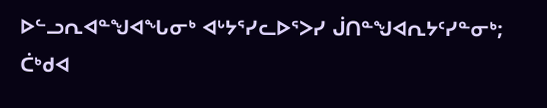ᐅᓪᓗᕆᐊᓐᖑᐊᖓᓂᒃ ᐊᒡᔭᕐᓯᓚᐅᕐᐳᓯ ᒎᑎᓐᖑᐊᕆᔭᑦᓯᓐᓂᒃ; ᑖᒃᑯᐊ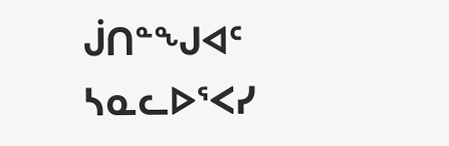ᒎᑎᓐᖑᐊᑦ ᓴᓇᓚᐅᕐᐸᓯ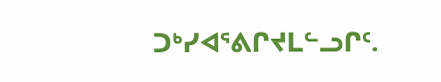ᑐᒃᓯᐊᕐᕕᒋᔪᒪᓪᓗᒋᑦ.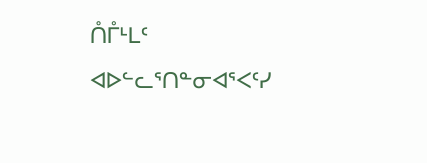ᑍᒤᒻᒪᑦ ᐊᐅᓪᓚᕐᑎᓐᓂᐊᕐᐸᑦᓯ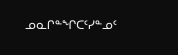ᓄᓇᒋᓐᖏᑕᑦᓯᓐᓄᑦ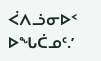ᐹᐱᓘᓂᐅᑉ ᐅᖓᑖᓄᑦ.’